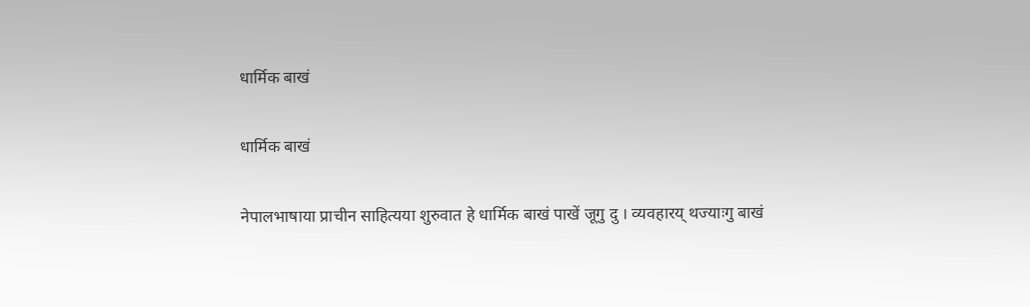धार्मिक बाखं

धार्मिक बाखं

नेपालभाषाया प्राचीन साहित्यया शुरुवात हे धार्मिक बाखं पाखें जूगु दु । व्यवहारय् थज्याःगु बाखं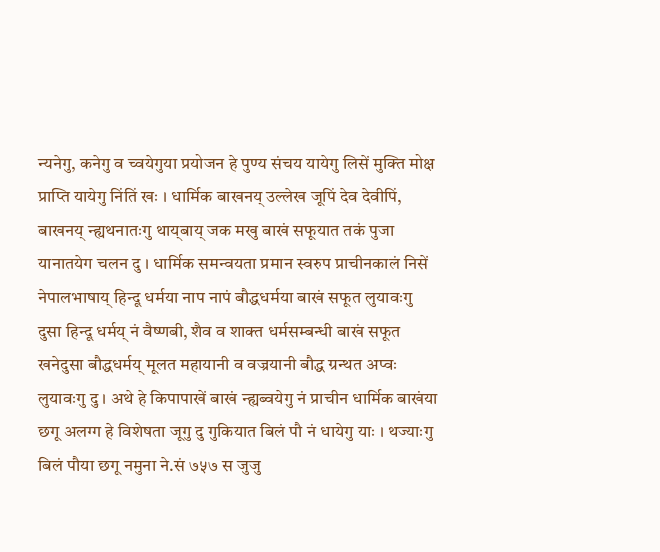न्यनेगु, कनेगु व च्वयेगुया प्रयोजन हे पुण्य संचय यायेगु लिसें मुक्ति मोक्ष प्राप्ति यायेगु निंतिं खः । धार्मिक बाखनय् उल्लेख जूपिं देव देवीपिं, बाखनय् न्ह्यथनातःगु थाय्‌बाय् जक मखु बाखं सफूयात तकं पुजा यानातयेग चलन दु । धार्मिक समन्वयता प्रमान स्वरुप प्राचीनकालं निसें नेपालभाषाय् हिन्दू धर्मया नाप नापं बौद्धधर्मया बाखं सफूत लुयावःगु दुसा हिन्दू धर्मय् नं वैष्णबी, शैव व शाक्त धर्मसम्बन्धी बाखं सफूत खनेदुसा बौद्धधर्मय् मूलत महायानी व वज्रयानी बौद्ध ग्रन्थत अप्वः लुयावःगु दु । अथे हे किपापाखें बाखं न्ह्यब्वयेगु नं प्राचीन धार्मिक बाखंया छगू अलग्ग हे विशेषता जूगु दु गुकियात बिलं पौ नं धायेगु याः । थज्याःगु बिलं पौया छगू नमुना ने.सं ७५७ स जुजु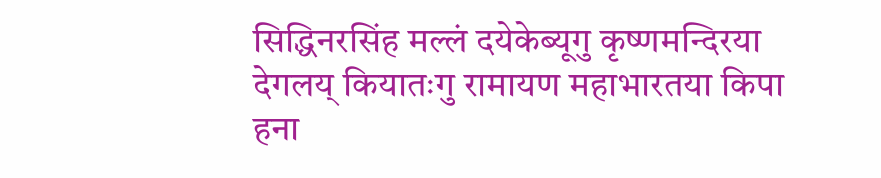सिद्धिनरसिंह मल्लं दयेकेब्यूगु कृष्णमन्दिरया देगलय् कियातःगु रामायण महाभारतया किपा हना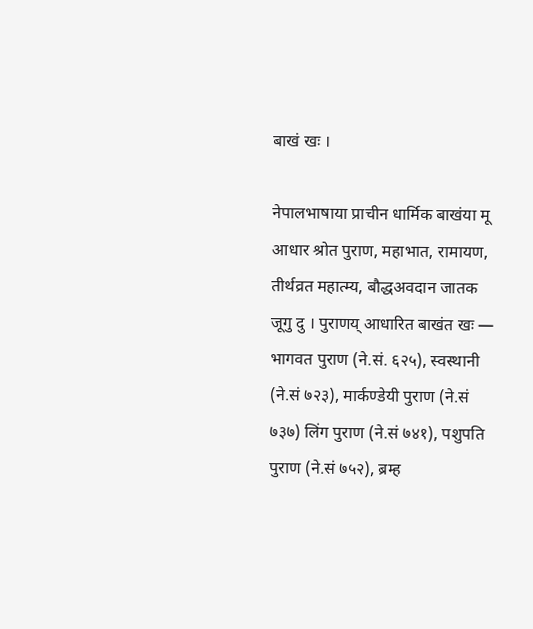बाखं खः ।

नेपालभाषाया प्राचीन धार्मिक बाखंया मू आधार श्रोत पुराण, महाभात, रामायण, तीर्थव्रत महात्म्य, बौद्धअवदान जातक जूगु दु । पुराणय् आधारित बाखंत खः — भागवत पुराण (ने.सं. ६२५), स्वस्थानी (ने.सं ७२३), मार्कण्डेयी पुराण (ने.सं ७३७) लिंग पुराण (ने.सं ७४१), पशुपति पुराण (ने.सं ७५२), ब्रम्ह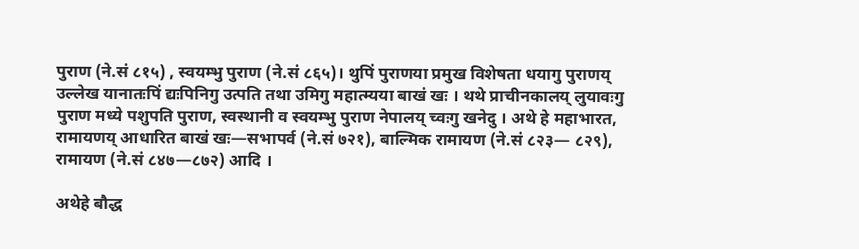पुराण (ने.सं ८१५) , स्वयम्भु पुराण (ने.सं ८६५)। थुपिं पुराणया प्रमुख विशेषता धयागु पुराणय् उल्लेख यानातःपिं द्यःपिनिगु उत्पति तथा उमिगु महात्म्यया बाखं खः । थथे प्राचीनकालय् लुयावःगु पुराण मध्ये पशुपति पुराण, स्वस्थानी व स्वयम्भु पुराण नेपालय् च्वःगु खनेदु । अथे हे महाभारत, रामायणय् आधारित बाखं खः—सभापर्व (ने.सं ७२१), बाल्मिक रामायण (ने.सं ८२३— ८२९), रामायण (ने.सं ८४७—८७२) आदि ।

अथेहे बौद्ध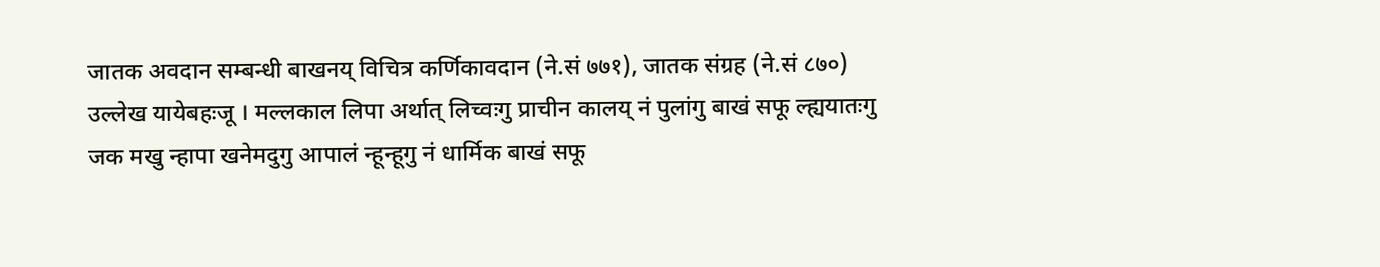जातक अवदान सम्बन्धी बाखनय् विचित्र कर्णिकावदान (ने.सं ७७१), जातक संग्रह (ने.सं ८७०) उल्लेख यायेबहःजू । मल्लकाल लिपा अर्थात् लिच्वःगु प्राचीन कालय् नं पुलांगु बाखं सफू ल्ह्ययातःगु जक मखु न्हापा खनेमदुगु आपालं न्हून्हूगु नं धार्मिक बाखं सफू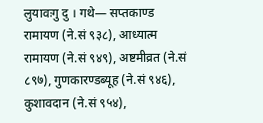लुयावःगु दु । गथे— सप्तकाण्ड रामायण (ने.सं ९३८), आध्यात्म रामायण (ने.सं ९४९), अष्टमीव्रत (ने.सं ८९७), गुणकारण्डब्यूह (ने.सं ९४६), कुशावदान (ने.सं ९५४),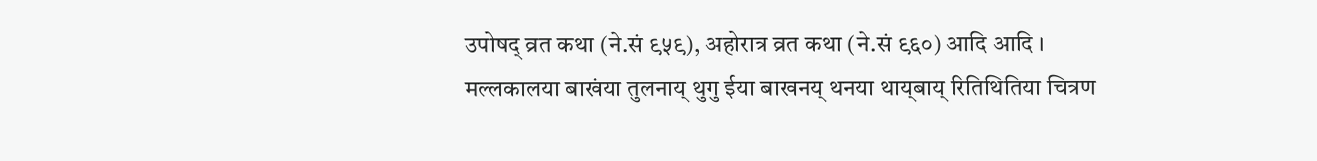उपोषद् व्रत कथा (ने.सं ९५९), अहोरात्र व्रत कथा (ने.सं ९६०) आदि आदि । मल्लकालया बाखंया तुलनाय् थुगु ईया बाखनय् थनया थाय्‌बाय् रितिथितिया चित्रण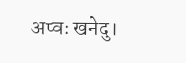अप्वः खनेदु।